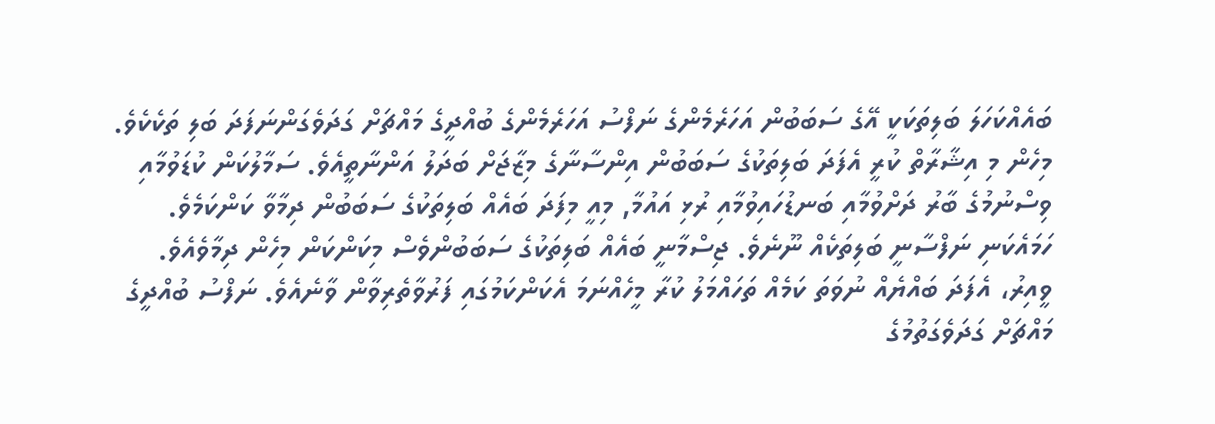ބައެއްކަހަލަ ބަލިތަކަކީ އޭގެ ސަބަބުން އަހަރެމެންގެ ނަފްސު އަހަރެމެންގެ ބުއްދީގެ މައްޗަށް ގަދަވެގަންނަފަދަ ބަލި ތަކެކެވެ. މިހެން މި އިޝާރާތް ކުރީ އެފަދަ ބަލިތަކުގެ ސަބަބުން އިންސާނާގެ މިޒާޖަށް ބަދަލު އަންނާތީއެވެ. ސަމާލުކަން ކުޑަވުމާއި ވިސްނުމުގެ ބާރު ދަށްވުމާއި ބަނޑުހައިވުމާއި ރުޅި އައުމާ, މިއީ މިފަދަ ބައެއް ބަލިތަކުގެ ސަބަބުން ދިމާވާ ކަންކަމެވެ. ހަމައެކަނި ނަފްސާނީ ބަލިތަކެއް ނޫނެވެ. ޖިސްމާނީ ބައެއް ބަލިތަކުގެ ސަބަބުންވެސް މިކަންކަން މިހެން ދިމާވެއެވެ. ވީއިރު، އެފަދަ ބައްޔެއް ނުވަތަ ކަމެއް ތަހައްމަލު ކުރާ މީހެއްނަމަ އެކަންކަމުގައި ފަރުވާތެރިވާން ވާނެއެވެ. ނަފްސު ބުއްދީގެ މައްޗަށް ގަދަވެގަތުމުގެ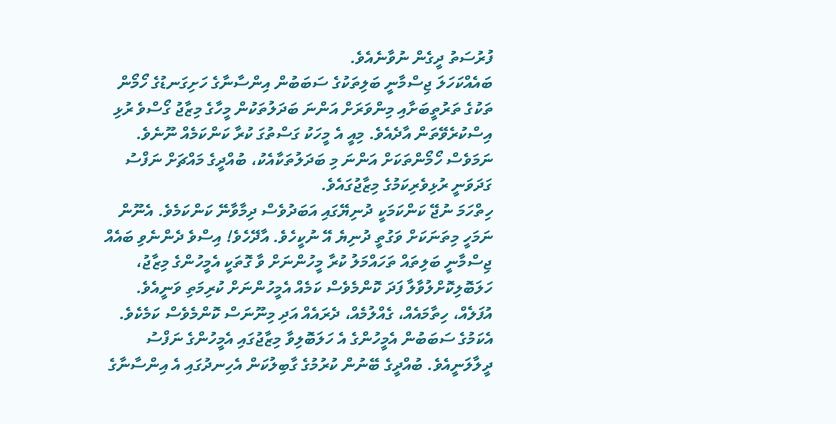ފުރުސަތު ދީގެން ނުވާނެއެވެ.
ބައެއްކަހަލަ ޖިސްމާނީ ބަލިތަކުގެ ސަބަބުން އިންސާނާގެ ހަށިގަނޑުގެ ހޯމޯން ތަކުގެ ތަރުތީބަށާއި މިންވަރަށް އަންނަ ބަދަލުތަކުން މީހާގެ މިޒާޖު ގޯސްވެ ރުޅި އިސްކުރެވޭތަން އާދެއެވެ. މިއީ އެ މީހަކު ގަސްތުގަ ކުރާ ކަންކަމެއް ނޫނެވެ. ނަމަވެސް ހޯމޯންތަކަށް އަންނަ މި ބަދަލުތަކާއެކު، ބުއްދީގެ މައްޗަށް ނަފްސު ގަދަވަނީ ރުޅިވެރިކަމުގެ މިޒާޖުގައެވެ.
ހިތްހަމަ ނުޖޭ ކަންކަމަކީ ދުނިޔޭގައި އަބަދުވެސް ދިމާވާނޭ ކަންކަމެވެ. އެނޫން ނަމަހީ މިތަނަކަށް ވަގުތީ ދުނިޔެ އޭ ނުކީހެވެ. އާދޭހެވެ! އިސްވެ ދެންނެވި ބައެއް ޖިސްމާނީ ބަލިތައް ތަހައްމަލު ކުރާ މީހުންނަށް ވާ ގޮތަކީ އެމީހުންގެ މިޒާޖު، ހަލަބޮލިކޮށްލުވާލާ ފަދަ ކޮންމެވެސް ކަމެއް އެމީހުންނަށް ކުރިމަތި ވަނީއެވެ. އުފަލެއް، ހިތާމައެއް، ގެއްލުމެއް، ދެރައެއް އަދި މިނޫނަސް ކޮންމެވެސް ކަމެކެވެ. އެކަމުގެ ސަބަބުން އެމީހުންގެ އެ ހަލަބޮލިވާ މިޒާޖުގައި އެމީހުންގެ ނަފްސު ދީލާލަނީއެވެ. ބުއްދީގެ ބޭނުން ކުރުމުގެ ގާބިލުކަން އެހިނދުގައި އެ އިންސާނާގެ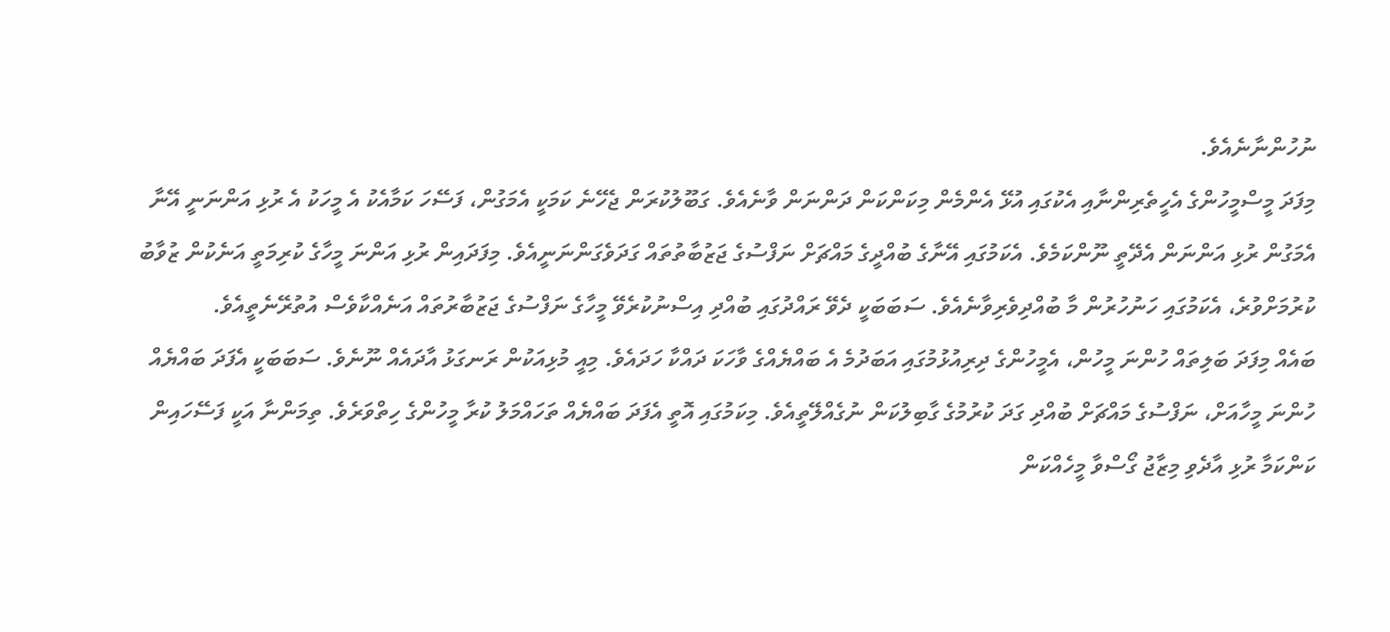ނުހުންނާނެއެވެ.
މިފަދަ މީސްމީހުންގެ އެހީތެރިންނާއި އެކުގައި އުޅޭ އެންމެން މިކަންކަން ދަންނަން ވާނެއެވެ. ގަބޫލުކުރަން ޖެހޭނެ ކަމަކީ އެމަގުން، ފަސޭހަ ކަމާއެކު އެ މީހަކު އެ ރުޅި އަންނަނީ އޭނާ އެމަގުން ރުޅި އަންނަން އެދޭތީ ނޫންކަމެވެ. އެކަމުގައި އޭނާގެ ބުއްދީގެ މައްޗަށް ނަފްސުގެ ޖަޒުބާތުތައް ގަދަވެގަންނަނީއެވެ. މިފަދައިން ރުޅި އަންނަ މީހާގެ ކުރިމަތީ އަނެކުން ޒުވާބު ކުރުމަށްވުރެ، އެކަމުގައި ހަނުހުރުން މާ ބުއްދިވެރިވާނެއެވެ. ސަބަބަކީ ދެވޭ ރައްދުގައި ބުއްދި އިސްނުކުރެވޭ މީހާގެ ނަފްސުގެ ޖަޒުބާރުތައް އަނެއްކާވެސް އުތުރޭނެތީއެވެ.
ބައެއް މިފަދަ ބަލިތައް ހުންނަ މީހުން، އެމީހުންގެ ދިރިއުޅުމުގައި އަބަދުމެ އެ ބައްޔެއްގެ ވާހަކަ ދައްކާ ހަދައެވެ. މިއީ މުޅިއަކުން ރަނގަޅު އާދައެއް ނޫނެވެ. ސަބަބަކީ އެފަދަ ބައްޔެއް ހުންނަ މީހާއަށް، ނަފްސުގެ މައްޗަށް ބުއްދި ގަދަ ކުރުމުގެ ގާބިލުކަން ނުގެއްލޭތީއެވެ. މިކަމުގައި އޮތީ އެފަދަ ބައްޔެއް ތަހައްމަލު ކުރާ މީހުންގެ ހިތްވަރެވެ. ތިމަންނާ އަކީ ފަސޭހައިން ކަންކަމާ ރުޅި އާދެވި މިޒާޖު ގޯސްވާ މީހެއްކަން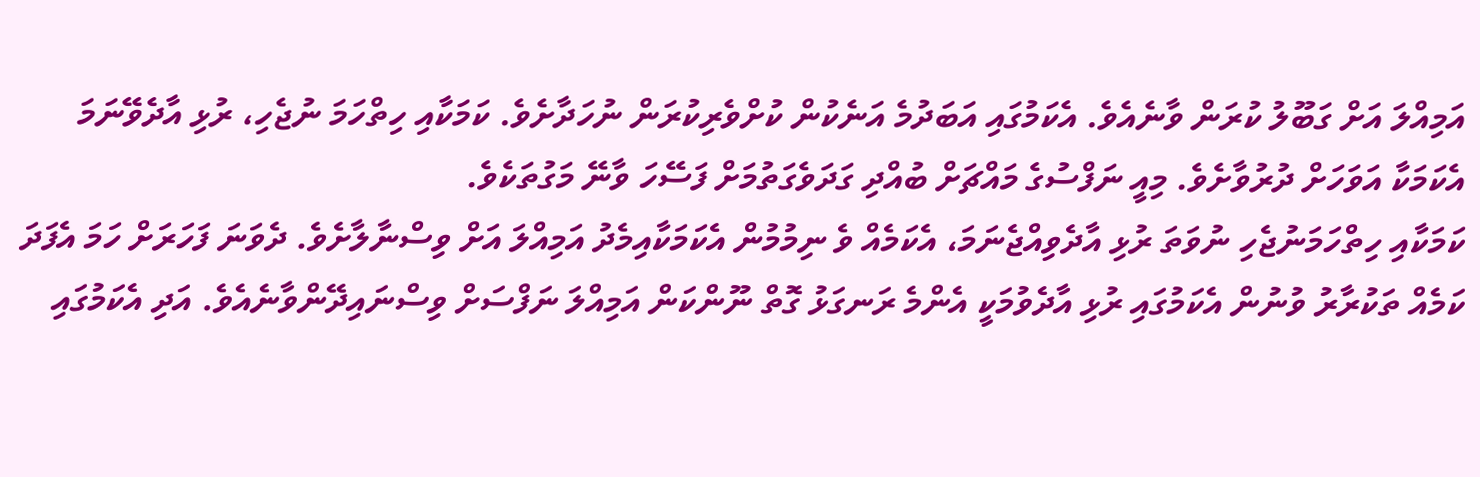އަމިއްލަ އަށް ގަބޫލު ކުރަން ވާނެއެވެ. އެކަމުގައި އަބަދުމެ އަނެކުން ކުށްވެރިކުރަން ނުހަދާށެވެ. ކަމަކާއި ހިތްހަމަ ނުޖެހި، ރުޅި އާދެވޭނަމަ އެކަމަކާ އަވަހަށް ދުރުވާށެވެ. މިއީ ނަފްސުގެ މައްޗަށް ބުއްދި ގަދަވެގަތުމަށް ފަސޭހަ ވާނޭ މަގުތަކެވެ.
ކަމަކާއި ހިތްހަމަނުޖެހި ނުވަތަ ރުޅި އާދެވިއްޖެނަމަ، އެކަމެއް ވެ ނިމުމުން އެކަމަކާއިމެދު އަމިއްލަ އަށް ވިސްނާލާށެވެ. ދެވަނަ ފަހަރަށް ހަމަ އެފަދަ ކަމެއް ތަކުރާރު ވުނުން އެކަމުގައި ރުޅި އާދެވުމަކީ އެންމެ ރަނގަޅު ގޮތް ނޫންކަން އަމިއްލަ ނަފްސަށް ވިސްނައިދޭންވާނެއެވެ. އަދި އެކަމުގައި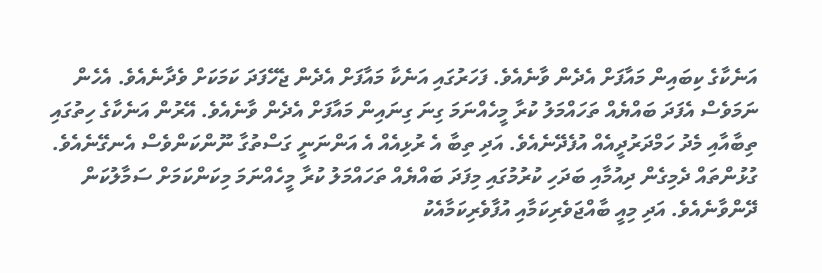އަނެކާގެ ކިބައިން މައާފަށް އެދެން ވާނެއެވެ. ފަހަރުގައި އަނެކާ މައާފަށް އެދެން ޖެހޭފަދަ ކަމަކަށް ވެދާނެއެވެ. އެހެން ނަމަވެސް އެފަދަ ބައްޔެއް ތަހައްމަލު ކުރާ މީހެއްނަމަ ގިނަ ގިނައިން މައާފަށް އެދެން ވާނެއެވެ. އޭރުން އަނެކާގެ ހިތުގައި ތިބާއާއި މެދު ހަމްދަރުދީއެއް އުފެދޭނެއެވެ. އަދި ތިބާ އެ ރުޅިއެއް އެ އަންނަނީ ގަސްތުގާ ނޫންކަންވެސް އެނގޭނެއެވެ.
ގުޅުންތައް ދެމިގެން ދިއުމާއި ބަދަހި ކުރުމުގައި މިފަދަ ބައްޔެއް ތަހައްމަލު ކުރާ މީހެއްނަމަ މިކަންކަމަށް ސަމާލުކަން ދޭންވާނެއެވެ. އަދި މިއީ ބާއްޖަވެރިކަމާއި އުފާވެރިކަމާއެކު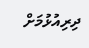ދިރިއުޅުމަށް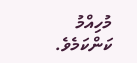މުހިއްމު ކަންކަމެވެ.